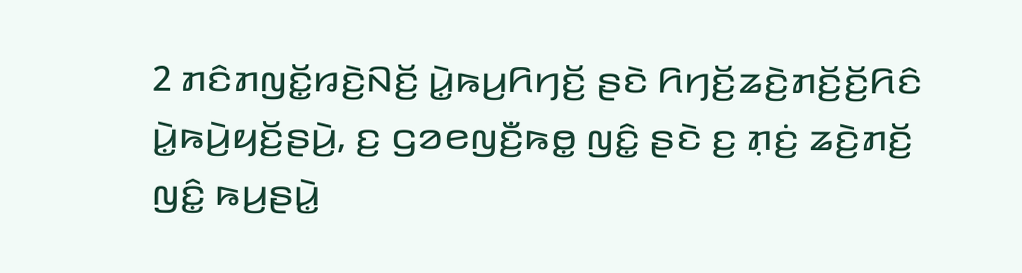2 ꤊꤢꤨꤊꤜꤢꤩ꤭ꤙꤢꤧ꤬ꤡꤢꤩ꤬ ꤣꤧ꤭ꤒꤣ꤬ꤖꤚꤢꤩ꤬ ꤔꤢꤧ ꤖꤚꤢꤩ꤬ꤘꤢꤧ꤬ꤊꤢꤩ꤬ꤢꤩ꤬ꤖꤢꤨ ꤣꤧ꤭ꤒꤣꤧ꤬ꤟꤢꤩ꤬ꤔꤣꤧ꤬, ꤢ꤬ ꤞꤤꤕꤜꤢꤪ꤬ꤒꤥ꤭ ꤜꤢꤨ꤭ ꤔꤢꤧ ꤢ꤬ ꤊ꤫ꤢꤦ꤬ ꤘꤢꤧ꤬ꤊꤢꤩ꤬ ꤜꤢꤨ꤭ ꤒꤣ꤬ꤔꤣꤧ꤭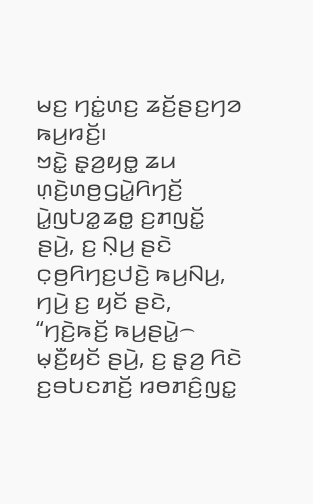ꤗꤢ꤬ ꤚꤢꤦ꤭ꤛꤢ꤬ ꤘꤢꤩ꤬ꤔꤢ꤬ꤚꤤ ꤒꤣ꤬ꤙꤢꤩ꤬꤯
ꤠꤢꤧ꤭ ꤔ꤫ꤤ꤬ꤟꤥ꤭ ꤘꤣ ꤛ꤫ꤢꤧ꤬ꤛꤥ꤬ꤞꤣꤧ꤭ꤖꤚꤢꤩ꤬ ꤣꤧ꤭ꤜꤝꤤ꤭ꤘꤥ꤭ ꤢ꤬ꤊꤜꤢꤩ꤭ ꤔꤣꤧ꤬, ꤢ꤬ ꤡ꤫ꤣ꤬ ꤔꤢꤧ ꤍ꤫ꤥ꤬ꤖꤚꤢ꤬ꤓꤢꤧ꤬ ꤒꤣ꤬ꤡꤣ꤬, ꤚꤣꤧ꤬ ꤢ꤬ ꤟꤢꤩ ꤔꤢꤧ, “ꤚꤢꤧ꤬ꤒꤢꤩ꤬ ꤒꤣ꤬ꤔꤣꤧ꤭꤮ ꤗ꤫ꤢꤪ꤬ꤟꤢꤩ ꤔꤣꤧ꤬, ꤢ꤬ ꤔ꤫ꤤ꤬ ꤖꤢꤧ ꤢ꤬ꤋꤝꤢꤊꤢꤩ꤬ ꤙꤥꤊꤢꤨ꤬ꤜꤢ꤭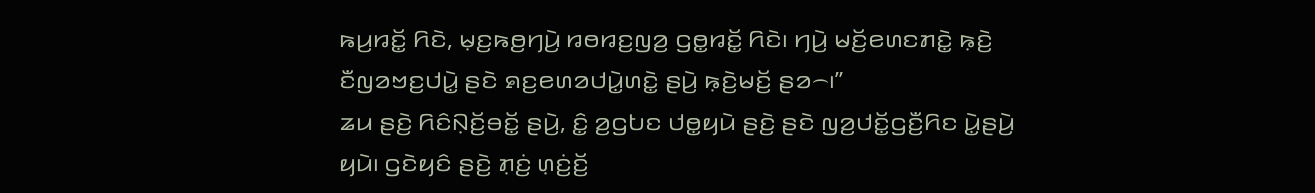ꤒꤣ꤬ꤙꤢꤩ꤭ ꤖꤢꤧ, ꤗ꤫ꤢ꤬ꤒꤥ꤬ꤚꤣꤧ꤬ ꤙꤥꤙꤢ꤬ꤜꤤ꤬ ꤞꤥ꤭ꤙꤢꤩ꤭ ꤖꤢꤧ꤯ ꤚꤣꤧ꤬ ꤗꤢꤩ꤬ꤕꤛꤢꤊꤢꤧ꤭ ꤒ꤫ꤢꤧ꤬ ꤢꤪꤜꤤꤠꤢ꤬ꤓꤣꤧ꤭ ꤔꤢꤧ ꤎꤢ꤬ꤕꤛꤤꤓꤣꤧ꤭ꤛꤢꤧ꤭ ꤔꤣꤧ꤬ ꤒ꤫ꤢꤧ꤬ꤗꤢꤩ꤬ ꤔꤤ꤮꤯”
ꤘꤣ ꤔꤢꤧ꤬ ꤖꤢꤨꤡ꤫ꤢꤩ꤬ꤋꤢꤩ꤭ ꤔꤣꤧ꤬, ꤢꤨ꤭ ꤤ꤬ꤞꤝꤢ ꤓꤥ꤭ꤟꤣꤧ ꤔꤢꤧ꤬ ꤔꤢꤧ ꤜꤤ꤬ꤓꤢꤩ꤭ꤞꤢꤪ꤬ꤖꤢ ꤣꤧ꤭ꤔꤣꤧ꤬ ꤟꤣꤧ꤯ ꤞꤢꤧꤟꤢꤨ ꤔꤢꤧ꤬ ꤊ꤫ꤢꤦ꤬ ꤛ꤫ꤢꤦ꤬ꤢꤩ꤬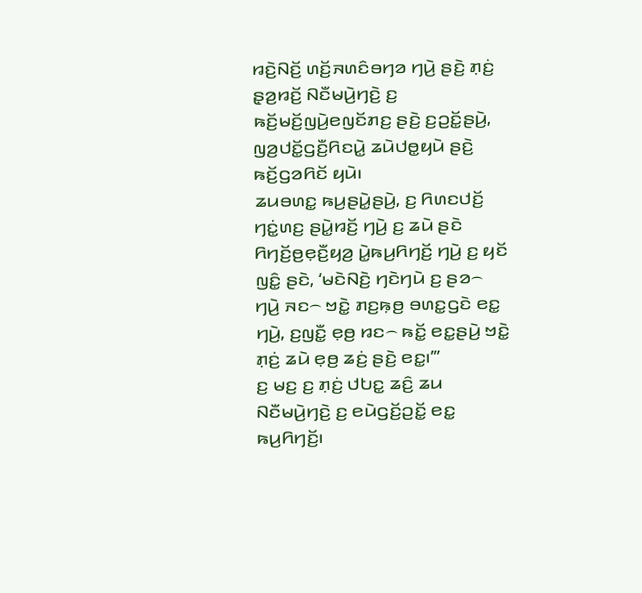ꤙꤢꤧ꤬ꤡꤢꤩ꤬ ꤛꤢꤩ꤬ꤏꤛꤢꤨꤋꤚꤤ ꤚꤣꤧ꤬ ꤔꤢꤧ꤬ ꤊ꤫ꤢꤦ꤬ ꤔ꤫ꤤ꤬ꤙꤢꤩ꤬ ꤡꤢꤪꤗꤣꤧ꤬ꤚꤢꤧ꤬ ꤢ꤬ ꤒꤢꤩ꤬ꤗꤢꤩ꤬ꤜꤣꤧ꤬ꤕꤜꤢꤩꤊꤢ꤬ ꤔꤢꤧ꤬ ꤢ꤬ꤑꤢꤩ꤭ꤔꤣꤧ꤬, ꤜꤤ꤬ꤓꤢꤩ꤭ꤞꤢꤪ꤬ꤖꤢꤣꤧ꤭ ꤘꤣꤧꤓꤥ꤭ꤟꤣꤧ ꤔꤢꤧ꤬ ꤒꤢꤩ꤬ꤞꤤꤖꤢꤩ ꤟꤣꤧ꤯
ꤘꤣꤋꤛꤢ꤭ ꤒꤣ꤬ꤔꤣꤧ꤭ꤔꤣꤧ꤬, ꤢ꤬ ꤖꤛꤢꤓꤢꤩ꤬ ꤚꤢꤦ꤭ꤛꤢ꤬ ꤔꤣꤧ꤭ꤙꤢꤩ꤬ ꤚꤣꤧ꤬ ꤢ꤬ ꤘꤣꤧ ꤔꤢꤧ ꤖꤚꤢꤩ꤬ꤥ꤬ꤕ꤫ꤢꤪ꤬ꤟꤤ꤬ ꤣꤧ꤭ꤒꤣ꤬ꤖꤚꤢꤩ꤬ ꤚꤣꤧ꤬ ꤢ꤬ ꤟꤢꤩ ꤜꤢꤨ꤭ ꤔꤢꤧ, ‘ꤗꤢꤧꤡꤢꤧ꤬ ꤚꤢꤧꤚꤣꤧ ꤢ꤬ ꤔꤤ꤮ ꤚꤣꤧ꤬ ꤏꤢ꤮ ꤠꤢꤧ꤭ ꤊꤢ꤬ꤒ꤫ꤥ꤬ ꤋꤛꤢ꤭ꤞꤢꤧ ꤕꤢ꤭ ꤚꤣꤧ꤬, ꤢ꤬ꤜꤢꤪ꤭ ꤕ꤫ꤥ꤬ ꤙꤢ꤮ ꤒꤢꤩ꤭ ꤕꤢ꤭ꤔꤣꤧ꤬ ꤠꤢꤧ꤭ ꤊ꤫ꤢꤦ꤬ ꤘꤣꤧ ꤕ꤫ꤥ꤬ ꤘꤢꤦ꤬ ꤔꤢꤧ꤬ ꤕꤢ꤭꤯’”
ꤢ꤬ ꤗꤢ꤬ ꤢ꤬ ꤊ꤫ꤢꤦ꤬ ꤓꤝꤢ꤭ ꤘꤢꤨ꤬ ꤘꤣ ꤡꤢꤪꤗꤣꤧ꤬ꤚꤢꤧ꤬ ꤢ꤬ ꤕꤣꤧꤞꤢꤩ꤬ꤑꤢꤩ꤭ ꤕꤢ꤭ ꤒꤣ꤬ꤖꤚꤢꤩ꤬꤯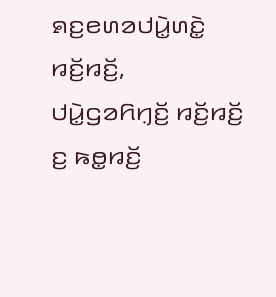ꤎꤢ꤬ꤕꤛꤤꤓꤣꤧ꤭ꤛꤢꤧ꤭ ꤙꤢꤩ꤬ꤙꤢꤩ꤬, ꤓꤣꤧ꤭ꤞꤤꤖꤚ꤫ꤢꤩ꤬ ꤙꤢꤩ꤬ꤙꤢꤩ꤬ ꤢ꤬ ꤒꤥ꤭ꤙꤢꤩ꤬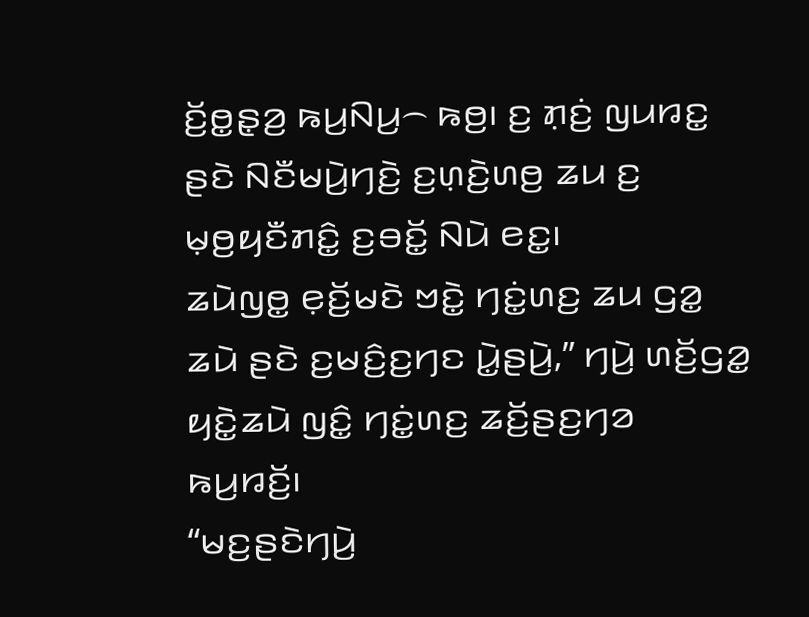ꤢꤩ꤬ꤥ꤭ꤔ꤫ꤤ꤬ ꤒꤣ꤬ꤡꤣ꤬꤮ ꤒꤥ꤬꤯ ꤢ꤬ ꤊ꤫ꤢꤦ꤬ ꤜꤣꤙꤢ꤭ ꤔꤢꤧ ꤡꤢꤪꤗꤣꤧ꤬ꤚꤢꤧ꤬ ꤢ꤬ꤛ꤫ꤢꤧ꤬ꤛꤥ꤬ ꤘꤣ ꤢ꤬ ꤗ꤫ꤥ꤬ꤟꤢꤪꤊꤢꤨ꤭ ꤢ꤬ꤋꤢꤩ꤭ ꤡꤣꤧ ꤕꤢ꤭꤯
ꤘꤣꤧꤜꤥ꤭ ꤕ꤫ꤢꤩ꤬ꤗꤢꤧ ꤠꤢꤧ꤭ ꤚꤢꤦ꤭ꤛꤢ꤬ ꤘꤣ ꤞꤤ꤭ ꤘꤣꤧ ꤔꤢꤧ ꤢ꤬ꤗꤢꤨ꤬ꤢ꤬ꤚꤢ ꤣꤧ꤭ꤔꤣꤧ꤬,” ꤚꤣꤧ꤬ ꤛꤢꤩ꤬ꤞꤤ꤭ ꤟꤢꤧ꤭ꤘꤣꤧ ꤜꤢꤨ꤭ ꤚꤢꤦ꤭ꤛꤢ꤬ ꤘꤢꤩ꤬ꤔꤢ꤬ꤚꤤ ꤒꤣ꤬ꤙꤢꤩ꤬꤯
“ꤗꤢ꤬ꤔꤢꤧꤚꤣꤧ꤬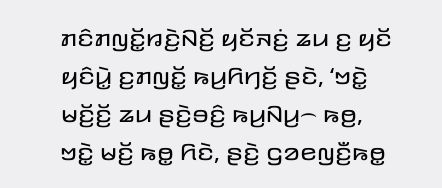ꤊꤢꤨꤊꤜꤢꤩ꤭ꤙꤢꤧ꤬ꤡꤢꤩ꤬ ꤟꤢꤩꤏꤢꤦ꤬ ꤘꤣ ꤢ꤬ ꤟꤢꤩ ꤟꤢꤨꤣꤧ꤭ ꤢ꤬ꤊꤜꤢꤩ꤭ ꤒꤣ꤬ꤖꤚꤢꤩ꤬ ꤔꤢꤧ, ‘ꤠꤢꤧ꤭ ꤗꤢꤩ꤬ꤢꤩ꤬ ꤘꤣ ꤔꤢꤧ꤬ꤋꤢꤨ꤬ ꤒꤣ꤬ꤡꤣ꤬꤮ ꤒꤥ꤬, ꤠꤢꤧ꤭ ꤗꤢꤩ꤬ ꤒꤥ꤭ ꤖꤢꤧ, ꤔꤢꤧ꤬ ꤞꤤꤕꤜꤢꤪ꤬ꤒꤥ꤭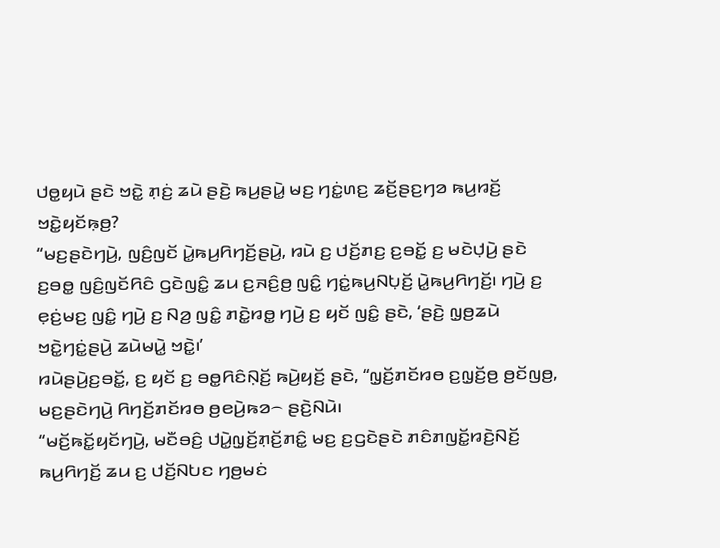ꤓꤥ꤭ꤟꤣꤧ ꤔꤢꤧ ꤠꤢꤧ꤭ ꤊ꤫ꤢꤦ꤬ ꤘꤣꤧ ꤔꤢꤧ꤬ ꤒꤣ꤬ꤔꤣꤧ꤭ ꤗꤢ꤬ ꤚꤢꤦ꤭ꤛꤢ꤬ ꤘꤢꤩ꤬ꤔꤢ꤬ꤚꤤ ꤒꤣ꤬ꤙꤢꤩ꤬ ꤠꤢꤧ꤭ꤟꤢꤩꤒ꤫ꤥ꤬?
“ꤗꤢ꤬ꤔꤢꤧꤚꤣꤧ꤬, ꤜꤢꤨ꤬ꤜꤢꤩ ꤣꤧ꤭ꤒꤣ꤬ꤖꤚꤢꤩ꤬ꤔꤣꤧ꤬, ꤙꤣꤧ ꤢ꤬ ꤓꤢꤩ꤬ꤊꤢ꤬ ꤢ꤬ꤋꤢꤩ꤭ ꤢ꤬ ꤗꤢꤧꤓ꤫ꤣꤧ꤬ ꤔꤢꤧ ꤢ꤬ꤋꤥ꤭ ꤜꤢꤨ꤬ꤜꤢꤩꤖꤢꤨ ꤞꤢꤧꤜꤢꤨ꤭ ꤘꤣ ꤢ꤬ꤏꤢꤨ꤬ꤥ꤬ ꤜꤢꤨ꤭ ꤚꤢꤦ꤭ꤒꤣ꤬ꤡꤝ꤫ꤢꤩ꤬ ꤣꤧ꤭ꤒꤣ꤬ꤖꤚꤢꤩ꤬꤯ ꤚꤣꤧ꤬ ꤢ꤬ ꤕ꤫ꤢꤦ꤬ꤗꤢ꤬ ꤜꤢꤨ꤭ ꤚꤣꤧ꤬ ꤢ꤬ ꤡꤤ꤬ ꤜꤢꤨ꤭ ꤊꤢꤧ꤭ꤙꤥ꤭ ꤚꤣꤧ꤬ ꤢ꤬ ꤟꤢꤩ ꤜꤢꤨ꤭ ꤔꤢꤧ, ‘ꤔꤢꤧ꤬ ꤜ꤫ꤥ꤬ꤘꤣꤧ ꤠꤢꤧ꤭ꤚꤢꤦ꤭ꤔꤣꤧ꤬ ꤘꤣꤧꤗꤣꤧ꤭ ꤠꤢꤧ꤭꤯’
ꤙꤣꤧꤔꤣꤧ꤬ꤢ꤬ꤋꤢꤩ꤭, ꤢ꤬ ꤟꤢꤩ ꤢ꤬ ꤋꤥ꤭ꤖꤢꤨꤡ꤫ꤢꤩ꤬ ꤒꤣꤧ꤬ꤟꤢꤩ꤬ ꤔꤢꤧ, “ꤜ꤫ꤢꤩ꤬ꤊꤢꤩꤙꤥ ꤢ꤬ꤜ꤫ꤢꤩ꤬ꤥ꤬ ꤥ꤬ꤢꤩꤜꤥ꤬, ꤗꤢ꤬ꤔꤢꤧꤚꤣꤧ꤬ ꤖꤚꤢꤩ꤬ꤊꤢꤩꤙꤥ ꤥ꤬ꤕꤣꤧ꤬ꤒꤤ꤮ ꤔꤢꤧ꤬ꤡꤣꤧ꤯
“ꤗꤢꤩ꤬ꤒꤢꤩ꤭ꤟꤢꤩꤚꤣꤧ꤬, ꤗꤢꤪꤋꤢꤨ꤬ ꤓꤣꤧ꤭ꤜ꤫ꤢꤩ꤬ꤊ꤫ꤢꤩ꤬ꤊꤢꤨ꤭ ꤗꤢ꤬ ꤢ꤬ꤞꤢꤧꤔꤢꤧ ꤊꤢꤨꤊꤜꤢꤩ꤭ꤙꤢꤧ꤬ꤡꤢꤩ꤬ ꤒꤣ꤬ꤖꤚꤢꤩ꤬ ꤘꤣ ꤢ꤬ ꤓꤢꤩ꤬ꤡꤝꤢ ꤚꤥ꤬ꤗꤢꤦ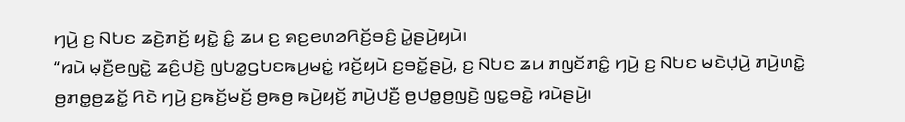ꤚꤣꤧ꤬ ꤢ꤬ ꤡꤝꤢ ꤘꤢꤧ꤬ꤊꤢꤩ꤬ ꤟꤢꤧ꤭ ꤢꤨ꤭ ꤘꤣ ꤢ꤬ ꤎꤢ꤬ꤕꤛꤤꤖꤢꤩ꤬ꤋꤢꤨ꤬ ꤣꤧ꤭ꤔꤣꤧ꤬ꤟꤣꤧ꤯
“ꤙꤣꤧ ꤗ꤫ꤢꤪ꤬ꤕꤜꤢꤧ꤭ ꤘꤢꤨ꤬ꤓꤢꤧ꤬ ꤜꤝꤤ꤭ꤞꤝꤢꤒꤣ꤬ꤗꤢꤦ꤭ ꤙꤢꤩ꤬ꤟꤣꤧ ꤢ꤬ꤋꤢꤩ꤭ꤔꤣꤧ꤬, ꤢ꤬ ꤡꤝꤢ ꤘꤣ ꤊꤜꤢꤩꤊꤢꤨ꤭ ꤚꤣꤧ꤬ ꤢ꤬ ꤡꤝꤢ ꤗꤢꤧꤓ꤫ꤣꤧ꤬ ꤊꤣꤧ꤬ꤛꤢꤧ꤭ ꤥ꤬ꤊꤥ꤭ꤥ꤬ꤘꤢꤩ꤭ ꤖꤢꤧ ꤚꤣꤧ꤬ ꤢ꤬ꤒꤢꤩ꤬ꤗꤢꤩ꤬ ꤥ꤬ꤒꤥ꤬ ꤒꤣꤧ꤬ꤟꤢꤩ꤬ ꤊꤣꤧ꤬ꤓꤢꤪ꤬ ꤥ꤬ꤓꤥ꤭ꤥ꤬ꤜꤢꤧ꤬ ꤜꤢ꤭ꤋꤢꤧ꤭ ꤙꤣꤧꤔꤣꤧ꤬꤯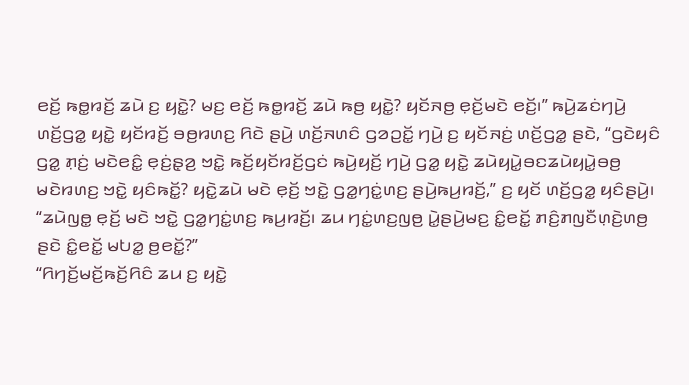ꤕꤢꤩ꤬ ꤒꤥ꤭ꤙꤢꤩ꤬ ꤘꤣꤧ ꤢ꤬ ꤟꤢꤧ꤭? ꤗꤢ꤬ ꤕꤢꤩ꤬ ꤒꤥ꤭ꤙꤢꤩ꤬ ꤘꤣꤧ ꤒꤥ꤬ ꤟꤢꤧ꤭? ꤟꤢꤩꤏꤥ꤬ ꤕ꤫ꤢꤩ꤬ꤗꤢꤧ ꤕꤢꤩ꤬꤯” ꤒꤣꤧ꤬ꤘꤢꤦꤚꤣꤧ꤬ ꤛꤢꤩ꤬ꤞꤤ꤭ ꤟꤢꤧ꤭ ꤟꤢꤩꤙꤢꤩ꤬ ꤋꤥ꤬ꤙꤛꤢ꤬ ꤖꤢꤧ ꤔꤣꤧ꤬ ꤛꤢꤩ꤬ꤏꤛꤢꤨ ꤞꤤꤑꤢꤩ꤭ ꤚꤣꤧ꤬ ꤢ꤬ ꤟꤢꤩꤏꤢꤦ꤬ ꤛꤢꤩ꤬ꤞꤤ꤭ ꤔꤢꤧ, “ꤞꤢꤧꤟꤢꤨ ꤞꤤ꤭ ꤊ꤫ꤢꤦ꤬ ꤗꤢꤧꤕꤢꤨ꤭ ꤕ꤫ꤢꤦ꤬ꤔ꤫ꤤ꤬ ꤠꤢꤧ꤭ ꤒꤢꤩ꤬ꤟꤢꤩꤙꤢꤩ꤬ꤞꤢꤦ ꤒꤣꤧ꤬ꤟꤢꤩ꤬ ꤚꤣꤧ꤬ ꤞꤤ꤭ ꤟꤢꤧ꤭ ꤘꤣꤧꤟꤣꤧ꤭ꤋꤢꤘꤣꤧꤟꤣꤧ꤭ꤋꤥ꤬ ꤗꤢꤧꤙꤛꤢ꤬ ꤠꤢꤧ꤭ ꤟꤢꤨꤒꤢꤩ꤭? ꤟꤢꤧ꤭ꤘꤣꤧ ꤗꤢꤧ ꤕ꤫ꤢꤩ꤬ ꤠꤢꤧ꤭ ꤞꤤ꤭ꤚꤢꤦ꤭ꤛꤢ꤬ ꤔꤣꤧ꤬ꤒꤣ꤬ꤙꤢꤩ꤬,” ꤢ꤬ ꤟꤢꤩ ꤛꤢꤩ꤬ꤞꤤ꤭ ꤟꤢꤨꤔꤣꤧ꤬꤯
“ꤘꤣꤧꤜꤥ꤭ ꤕ꤫ꤢꤩ꤬ ꤗꤢꤧ ꤠꤢꤧ꤭ ꤞꤤ꤭ꤚꤢꤦ꤭ꤛꤢ꤬ ꤒꤣ꤬ꤙꤢꤩ꤬꤯ ꤘꤣ ꤚꤢꤦ꤭ꤛꤢ꤬ꤜꤥ꤬ ꤣꤧ꤭ꤔꤣꤧ꤬ꤗꤢ꤬ ꤢꤨ꤭ꤕꤢꤩ꤭ ꤊꤢꤨ꤬ꤊꤜꤢꤪꤛ꤫ꤢꤧ꤬ꤛꤥ꤬ ꤔꤢꤧ ꤢꤨ꤭ꤕꤢꤩ꤭ ꤗꤝꤤ꤭ ꤥ꤬ꤕꤢꤩ꤭?”
“ꤖꤚꤢꤩ꤬ꤗꤢꤩ꤬ꤒꤢꤩ꤬ꤖꤢꤨ ꤘꤣ ꤢ꤬ ꤟꤢꤧ꤭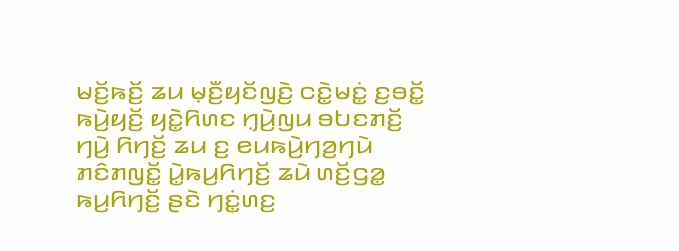ꤗꤢꤩ꤬ꤒꤢꤩ꤬ ꤘꤣ ꤗ꤫ꤢꤪ꤬ꤟꤢꤩꤜꤢꤧ꤬ ꤍꤢꤧ꤭ꤗꤢꤦ꤭ ꤢ꤬ꤋꤢꤩ꤭ ꤒꤣꤧ꤬ꤟꤢꤩ꤬ ꤟꤢꤧ꤭ꤖꤛꤢ ꤚ꤫ꤣꤧ꤬ꤜꤣ ꤋꤝꤢꤊꤢꤩ꤬ ꤚꤣꤧ꤬ ꤖꤚꤢꤩ꤬ ꤘꤣ ꤢ꤬ ꤕꤣꤒꤣꤧ꤬ꤚꤤ꤬ꤚꤣꤧ ꤊꤢꤨꤊꤜꤢꤩ꤭ ꤣꤧ꤭ꤒꤣ꤬ꤖꤚꤢꤩ꤬ ꤘꤣꤧ ꤛꤢꤩ꤬ꤞꤤ꤭ ꤒꤣ꤬ꤖꤚꤢꤩ꤬ ꤔꤢꤧ ꤚꤢꤦ꤭ꤛꤢ꤬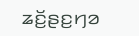ꤘꤢꤩ꤬ꤔꤢ꤬ꤚꤤ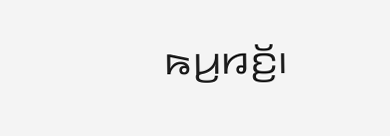ꤒꤣ꤬ꤙꤢꤩ꤬꤯